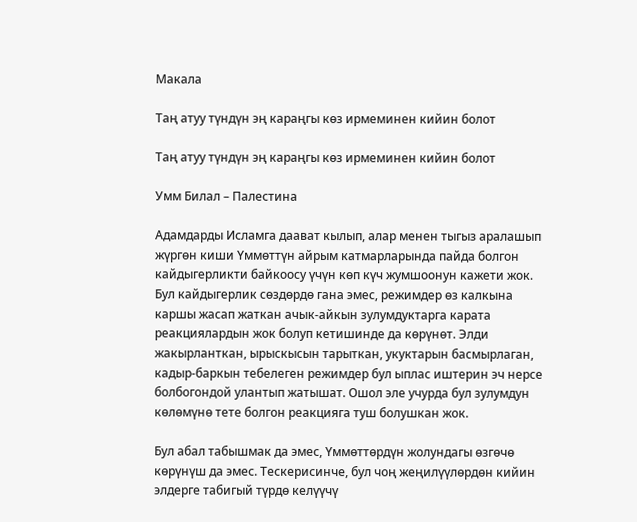Макала

Таң атуу түндүн эң караңгы көз ирмеминен кийин болот

Таң атуу түндүн эң караңгы көз ирмеминен кийин болот

Умм Билал – Палестина

Адамдарды Исламга даават кылып, алар менен тыгыз аралашып жүргөн киши Үммөттүн айрым катмарларында пайда болгон кайдыгерликти байкоосу үчүн көп күч жумшоонун кажети жок. Бул кайдыгерлик сөздөрдө гана эмес, режимдер өз калкына каршы жасап жаткан ачык-айкын зулумдуктарга карата реакциялардын жок болуп кетишинде да көрүнөт. Элди жакырланткан, ырыскысын тарыткан, укуктарын басмырлаган, кадыр-баркын тебелеген режимдер бул ыплас иштерин эч нерсе болбогондой улантып жатышат. Ошол эле учурда бул зулумдун көлөмүнө тете болгон реакцияга туш болушкан жок.

Бул абал табышмак да эмес, Үммөттөрдүн жолундагы өзгөчө көрүнүш да эмес. Тескерисинче, бул чоң жеңилүүлөрдөн кийин элдерге табигый түрдө келүүчү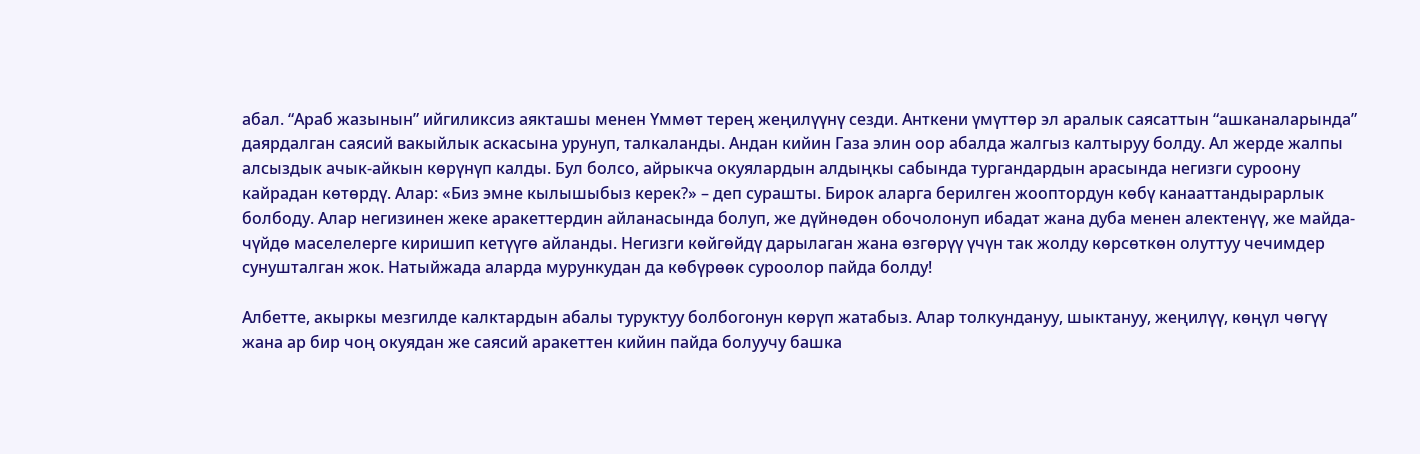абал. “Араб жазынын” ийгиликсиз аякташы менен Үммөт терең жеңилүүнү сезди. Анткени үмүттөр эл аралык саясаттын “ашканаларында” даярдалган саясий вакыйлык аскасына урунуп, талкаланды. Андан кийин Газа элин оор абалда жалгыз калтыруу болду. Ал жерде жалпы алсыздык ачык-айкын көрүнүп калды. Бул болсо, айрыкча окуялардын алдыңкы сабында тургандардын арасында негизги суроону кайрадан көтөрдү. Алар: «Биз эмне кылышыбыз керек?» – деп сурашты. Бирок аларга берилген жооптордун көбү канааттандырарлык болбоду. Алар негизинен жеке аракеттердин айланасында болуп, же дүйнөдөн обочолонуп ибадат жана дуба менен алектенүү, же майда-чүйдө маселелерге киришип кетүүгө айланды. Негизги көйгөйдү дарылаган жана өзгөрүү үчүн так жолду көрсөткөн олуттуу чечимдер сунушталган жок. Натыйжада аларда мурункудан да көбүрөөк суроолор пайда болду!

Албетте, акыркы мезгилде калктардын абалы туруктуу болбогонун көрүп жатабыз. Алар толкундануу, шыктануу, жеңилүү, көңүл чөгүү жана ар бир чоң окуядан же саясий аракеттен кийин пайда болуучу башка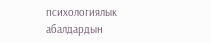психологиялык абалдардын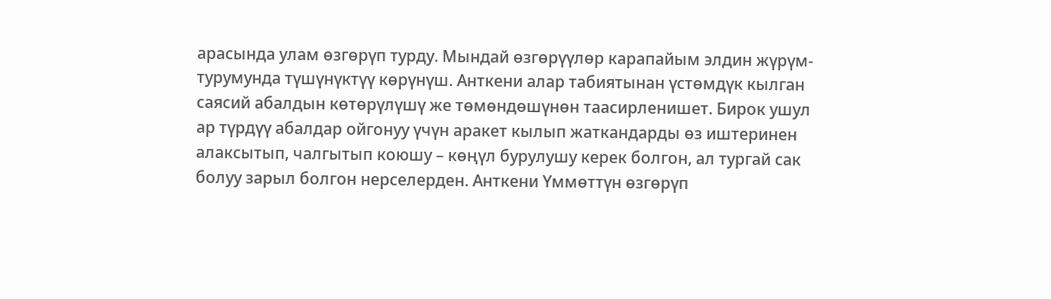арасында улам өзгөрүп турду. Мындай өзгөрүүлөр карапайым элдин жүрүм-турумунда түшүнүктүү көрүнүш. Анткени алар табиятынан үстөмдүк кылган саясий абалдын көтөрүлүшү же төмөндөшүнөн таасирленишет. Бирок ушул ар түрдүү абалдар ойгонуу үчүн аракет кылып жаткандарды өз иштеринен алаксытып, чалгытып коюшу – көңүл бурулушу керек болгон, ал тургай сак болуу зарыл болгон нерселерден. Анткени Үммөттүн өзгөрүп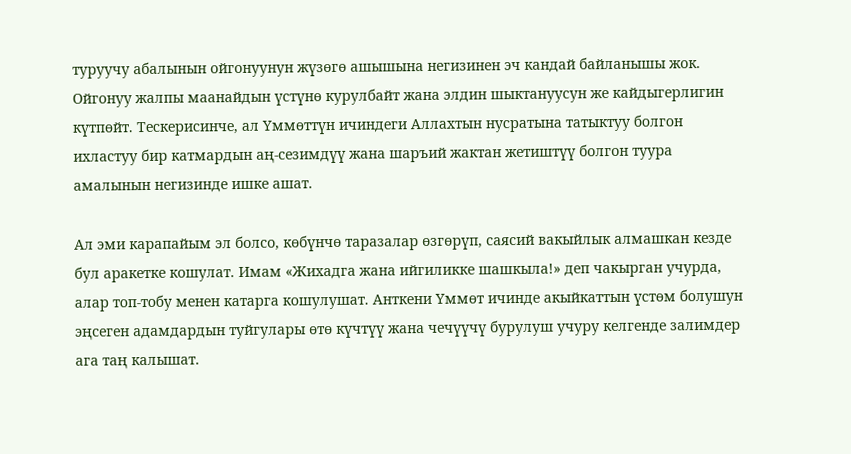туруучу абалынын ойгонуунун жүзөгө ашышына негизинен эч кандай байланышы жок. Ойгонуу жалпы маанайдын үстүнө курулбайт жана элдин шыктануусун же кайдыгерлигин күтпөйт. Тескерисинче, ал Үммөттүн ичиндеги Аллахтын нусратына татыктуу болгон ихластуу бир катмардын аң-сезимдүү жана шаръий жактан жетиштүү болгон туура амалынын негизинде ишке ашат.

Ал эми карапайым эл болсо, көбүнчө таразалар өзгөрүп, саясий вакыйлык алмашкан кезде бул аракетке кошулат. Имам «Жихадга жана ийгиликке шашкыла!» деп чакырган учурда, алар топ-тобу менен катарга кошулушат. Анткени Үммөт ичинде акыйкаттын үстөм болушун эңсеген адамдардын туйгулары өтө күчтүү жана чечүүчү бурулуш учуру келгенде залимдер ага таң калышат.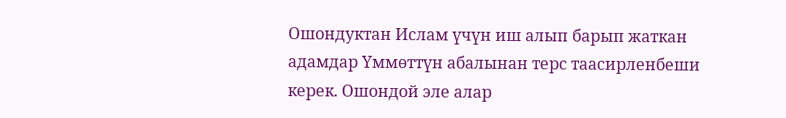Ошондуктан Ислам үчүн иш алып барып жаткан адамдар Үммөттүн абалынан терс таасирленбеши керек. Ошондой эле алар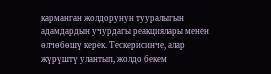карманган жолдорунун тууралыгын адамдардын учурдагы реакциялары менен өлчөбөшү керек. Тескерисинче, алар жүрүштү улантып, жолдо бекем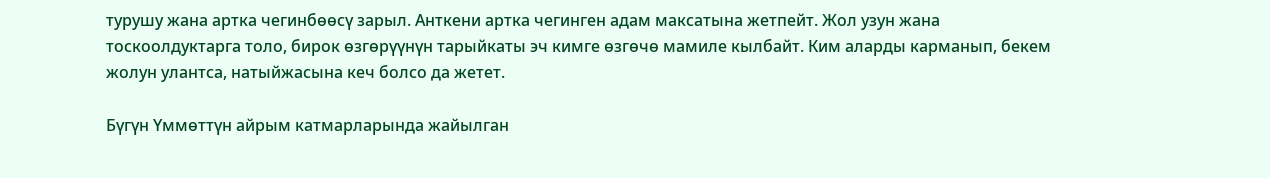турушу жана артка чегинбөөсү зарыл. Анткени артка чегинген адам максатына жетпейт. Жол узун жана тоскоолдуктарга толо, бирок өзгөрүүнүн тарыйкаты эч кимге өзгөчө мамиле кылбайт. Ким аларды карманып, бекем жолун улантса, натыйжасына кеч болсо да жетет.

Бүгүн Үммөттүн айрым катмарларында жайылган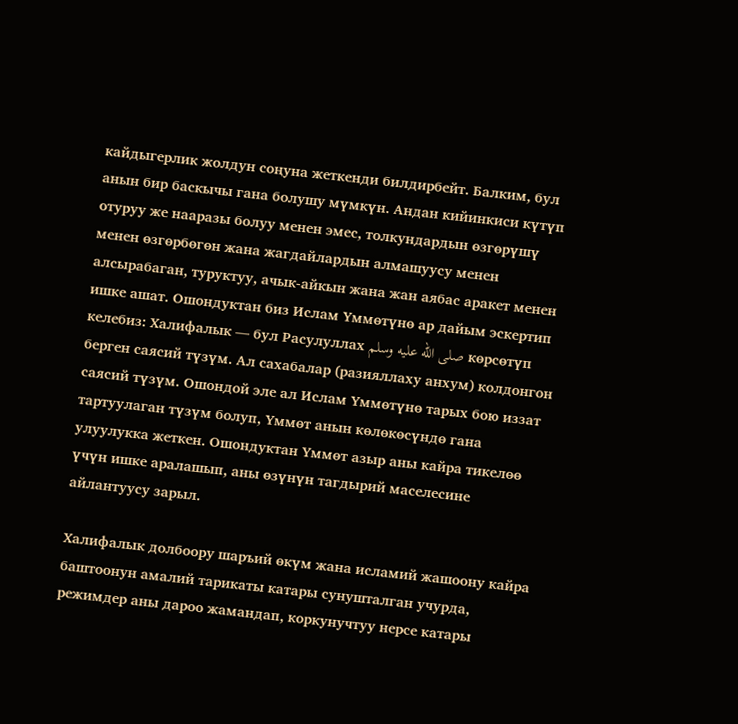кайдыгерлик жолдун соңуна жеткенди билдирбейт. Балким, бул анын бир баскычы гана болушу мүмкүн. Андан кийинкиси күтүп отуруу же нааразы болуу менен эмес, толкундардын өзгөрүшү менен өзгөрбөгөн жана жагдайлардын алмашуусу менен алсырабаган, туруктуу, ачык-айкын жана жан аябас аракет менен ишке ашат. Ошондуктан биз Ислам Үммөтүнө ар дайым эскертип келебиз: Халифалык — бул Расулуллах صلى الله عليه وسلم көрсөтүп берген саясий түзүм. Ал сахабалар (разияллаху анхум) колдонгон саясий түзүм. Ошондой эле ал Ислам Үммөтүнө тарых бою иззат тартуулаган түзүм болуп, Үммөт анын көлөкөсүндө гана улуулукка жеткен. Ошондуктан Үммөт азыр аны кайра тикелөө үчүн ишке аралашып, аны өзүнүн тагдырий маселесине айлантуусу зарыл.

Халифалык долбоору шаръий өкүм жана исламий жашоону кайра баштоонун амалий тарикаты катары сунушталган учурда, режимдер аны дароо жамандап, коркунучтуу нерсе катары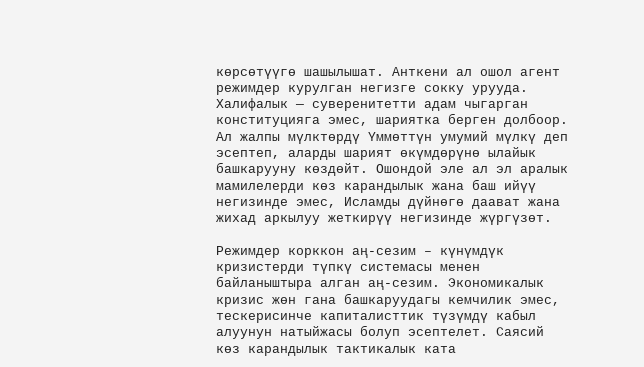көрсөтүүгө шашылышат. Анткени ал ошол агент режимдер курулган негизге сокку урууда. Халифалык — суверенитетти адам чыгарган конституцияга эмес, шариятка берген долбоор. Ал жалпы мүлктөрдү Үммөттүн умумий мүлкү деп эсептеп, аларды шарият өкүмдөрүнө ылайык башкарууну көздөйт. Ошондой эле ал эл аралык мамилелерди көз карандылык жана баш ийүү негизинде эмес, Исламды дүйнөгө даават жана жихад аркылуу жеткирүү негизинде жүргүзөт.

Режимдер корккон аң-сезим – күнүмдүк кризистерди түпкү системасы менен байланыштыра алган аң-сезим. Экономикалык кризис жөн гана башкаруудагы кемчилик эмес, тескерисинче капиталисттик түзүмдү кабыл алуунун натыйжасы болуп эсептелет. Саясий көз карандылык тактикалык ката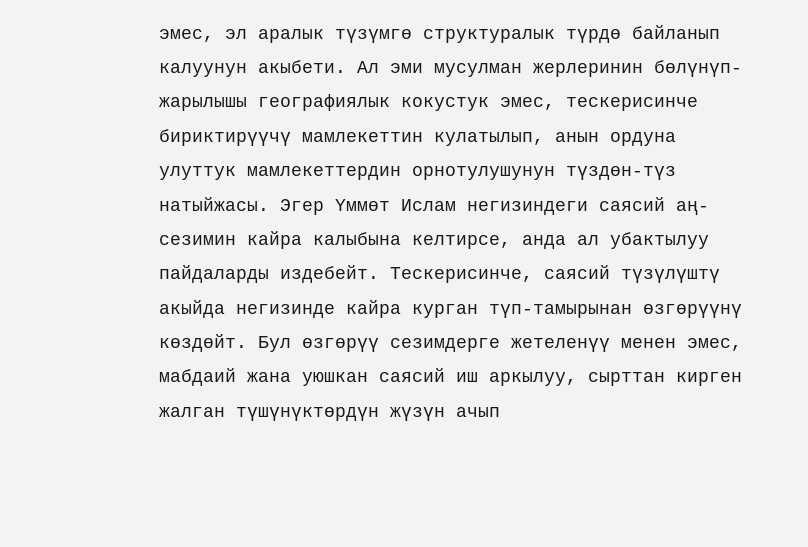эмес, эл аралык түзүмгө структуралык түрдө байланып калуунун акыбети. Ал эми мусулман жерлеринин бөлүнүп-жарылышы географиялык кокустук эмес, тескерисинче бириктирүүчү мамлекеттин кулатылып, анын ордуна улуттук мамлекеттердин орнотулушунун түздөн-түз натыйжасы. Эгер Үммөт Ислам негизиндеги саясий аң-сезимин кайра калыбына келтирсе, анда ал убактылуу пайдаларды издебейт. Тескерисинче, саясий түзүлүштү акыйда негизинде кайра курган түп-тамырынан өзгөрүүнү көздөйт. Бул өзгөрүү сезимдерге жетеленүү менен эмес, мабдаий жана уюшкан саясий иш аркылуу, сырттан кирген жалган түшүнүктөрдүн жүзүн ачып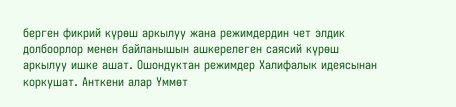берген фикрий күрөш аркылуу жана режимдердин чет элдик долбоорлор менен байланышын ашкерелеген саясий күрөш аркылуу ишке ашат. Ошондуктан режимдер Халифалык идеясынан коркушат. Анткени алар Үммөт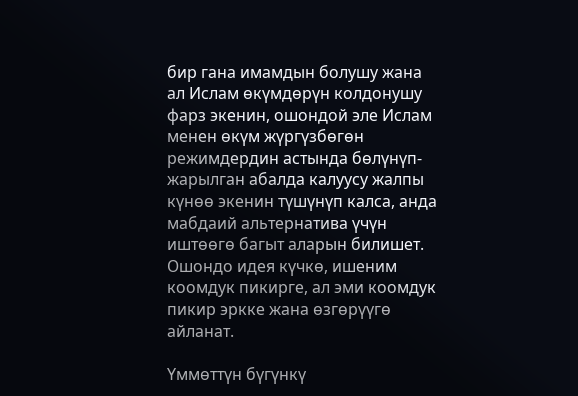бир гана имамдын болушу жана ал Ислам өкүмдөрүн колдонушу фарз экенин, ошондой эле Ислам менен өкүм жүргүзбөгөн режимдердин астында бөлүнүп-жарылган абалда калуусу жалпы күнөө экенин түшүнүп калса, анда мабдаий альтернатива үчүн иштөөгө багыт аларын билишет. Ошондо идея күчкө, ишеним коомдук пикирге, ал эми коомдук пикир эркке жана өзгөрүүгө айланат.

Үммөттүн бүгүнкү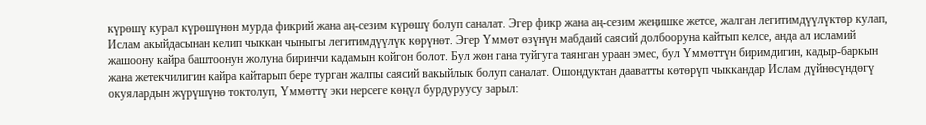күрөшү курал күрөшүнөн мурда фикрий жана аң-сезим күрөшү болуп саналат. Эгер фикр жана аң-сезим жеңишке жетсе, жалган легитимдүүлүктөр кулап, Ислам акыйдасынан келип чыккан чыныгы легитимдүүлүк көрүнөт. Эгер Үммөт өзүнүн мабдаий саясий долбооруна кайтып келсе, анда ал исламий жашоону кайра баштоонун жолуна биринчи кадамын койгон болот. Бул жөн гана туйгуга таянган ураан эмес, бул Үммөттүн биримдигин, кадыр-баркын жана жетекчилигин кайра кайтарып бере турган жалпы саясий вакыйлык болуп саналат. Ошондуктан дааватты көтөрүп чыккандар Ислам дүйнөсүндөгү окуялардын жүрүшүнө токтолуп, Үммөттү эки нерсеге көңүл бурдуруусу зарыл: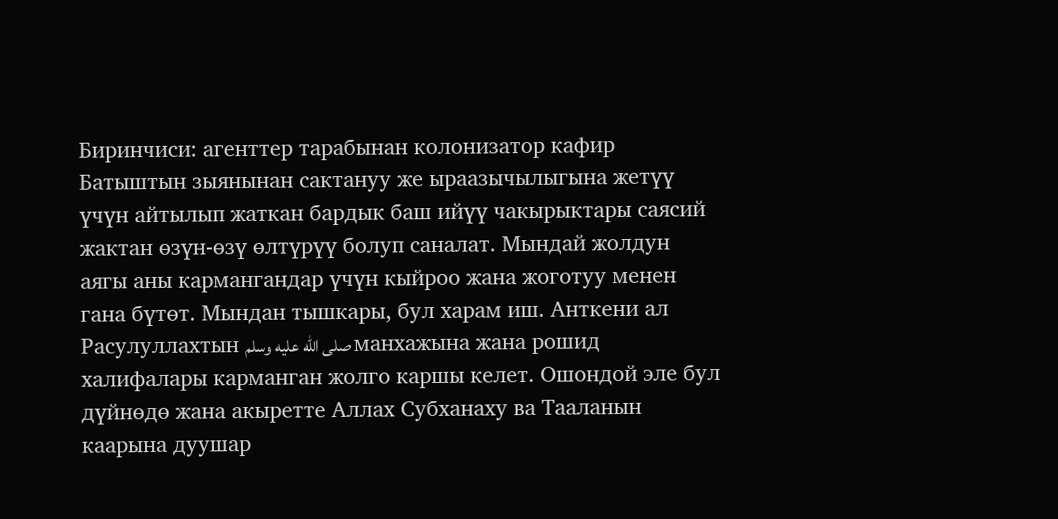Биринчиси: агенттер тарабынан колонизатор кафир Батыштын зыянынан сактануу же ыраазычылыгына жетүү үчүн айтылып жаткан бардык баш ийүү чакырыктары саясий жактан өзүн-өзү өлтүрүү болуп саналат. Мындай жолдун аягы аны кармангандар үчүн кыйроо жана жоготуу менен гана бүтөт. Мындан тышкары, бул харам иш. Анткени ал Расулуллахтын صلى الله عليه وسلم манхажына жана рошид халифалары карманган жолго каршы келет. Ошондой эле бул дүйнөдө жана акыретте Аллах Субханаху ва Тааланын каарына дуушар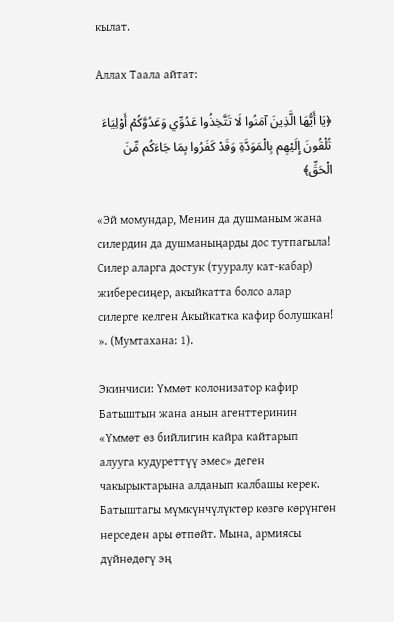кылат.

Аллах Таала айтат:

﴿يَا أَيُّهَا الَّذِينَ آمَنُوا لَا تَتَّخِذُوا عَدُوِّي وَعَدُوَّكُمْ أَوْلِيَاءَ تُلْقُونَ إِلَيْهِم بِالْمَوَدَّةِ وَقَدْ كَفَرُوا بِمَا جَاءَكُم مِّنَ الْحَقِّ﴾

«Эй момундар, Менин да душманым жана силердин да душманыңарды дос тутпагыла! Силер аларга достук (тууралу кат-кабар) жибересиңер, акыйкатта болсо алар силерге келген Акыйкатка кафир болушкан! ». (Мумтахана: 1).

Экинчиси: Үммөт колонизатор кафир Батыштын жана анын агенттеринин «Үммөт өз бийлигин кайра кайтарып алууга кудуреттүү эмес» деген чакырыктарына алданып калбашы керек. Батыштагы мүмкүнчүлүктөр көзгө көрүнгөн нерседен ары өтпөйт. Мына, армиясы дүйнөдөгү эң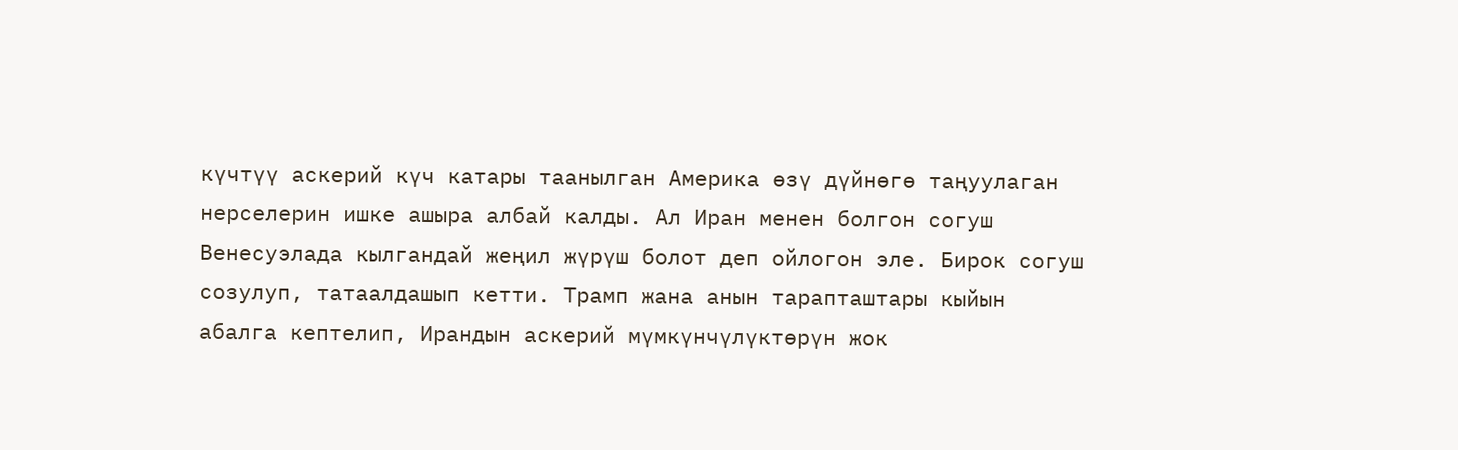күчтүү аскерий күч катары таанылган Америка өзү дүйнөгө таңуулаган нерселерин ишке ашыра албай калды. Ал Иран менен болгон согуш Венесуэлада кылгандай жеңил жүрүш болот деп ойлогон эле. Бирок согуш созулуп, татаалдашып кетти. Трамп жана анын тарапташтары кыйын абалга кептелип, Ирандын аскерий мүмкүнчүлүктөрүн жок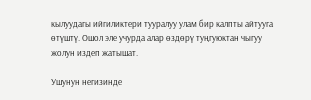кылуудагы ийгиликтери тууралуу улам бир калпты айтууга өтүштү. Ошол эле учурда алар өздөрү туңгуюктан чыгуу жолун издеп жатышат.

Ушунун негизинде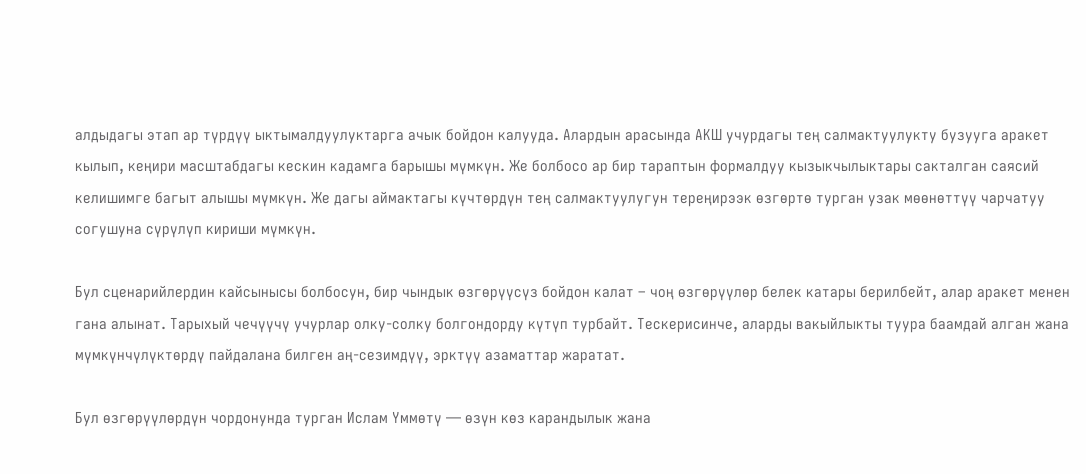алдыдагы этап ар түрдүү ыктымалдуулуктарга ачык бойдон калууда. Алардын арасында АКШ учурдагы тең салмактуулукту бузууга аракет кылып, кеңири масштабдагы кескин кадамга барышы мүмкүн. Же болбосо ар бир тараптын формалдуу кызыкчылыктары сакталган саясий келишимге багыт алышы мүмкүн. Же дагы аймактагы күчтөрдүн тең салмактуулугун тереңирээк өзгөртө турган узак мөөнөттүү чарчатуу согушуна сүрүлүп кириши мүмкүн.

Бул сценарийлердин кайсынысы болбосун, бир чындык өзгөрүүсүз бойдон калат – чоң өзгөрүүлөр белек катары берилбейт, алар аракет менен гана алынат. Тарыхый чечүүчү учурлар олку-солку болгондорду күтүп турбайт. Тескерисинче, аларды вакыйлыкты туура баамдай алган жана мүмкүнчүлүктөрдү пайдалана билген аң-сезимдүү, эрктүү азаматтар жаратат.

Бул өзгөрүүлөрдүн чордонунда турган Ислам Үммөтү — өзүн көз карандылык жана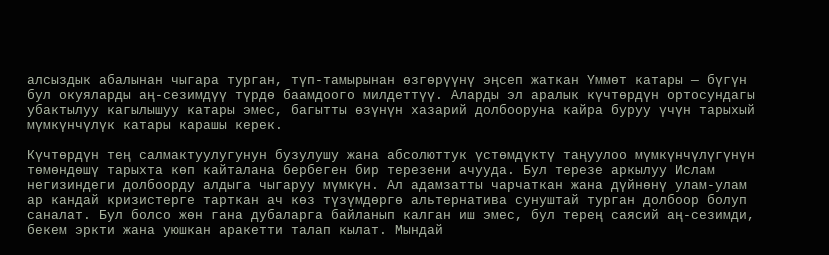алсыздык абалынан чыгара турган, түп-тамырынан өзгөрүүнү эңсеп жаткан Үммөт катары — бүгүн бул окуяларды аң-сезимдүү түрдө баамдоого милдеттүү. Аларды эл аралык күчтөрдүн ортосундагы убактылуу кагылышуу катары эмес, багытты өзүнүн хазарий долбооруна кайра буруу үчүн тарыхый мүмкүнчүлүк катары карашы керек.

Күчтөрдүн тең салмактуулугунун бузулушу жана абсолюттук үстөмдүктү таңуулоо мүмкүнчүлүгүнүн төмөндөшү тарыхта көп кайталана бербеген бир терезени ачууда. Бул терезе аркылуу Ислам негизиндеги долбоорду алдыга чыгаруу мүмкүн. Ал адамзатты чарчаткан жана дүйнөнү улам-улам ар кандай кризистерге тарткан ач көз түзүмдөргө альтернатива сунуштай турган долбоор болуп саналат. Бул болсо жөн гана дубаларга байланып калган иш эмес, бул терең саясий аң-сезимди, бекем эркти жана уюшкан аракетти талап кылат. Мындай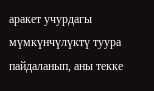аракет учурдагы мүмкүнчүлүктү туура пайдаланып, аны текке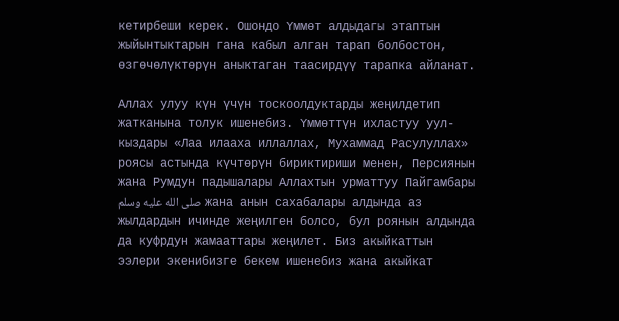кетирбеши керек. Ошондо Үммөт алдыдагы этаптын жыйынтыктарын гана кабыл алган тарап болбостон, өзгөчөлүктөрүн аныктаган таасирдүү тарапка айланат.

Аллах улуу күн үчүн тоскоолдуктарды жеңилдетип жатканына толук ишенебиз. Үммөттүн ихластуу уул-кыздары «Лаа илааха иллаллах, Мухаммад Расулуллах» роясы астында күчтөрүн бириктириши менен, Персиянын жана Румдун падышалары Аллахтын урматтуу Пайгамбары صلى الله عليه وسلم жана анын сахабалары алдында аз жылдардын ичинде жеңилген болсо, бул роянын алдында да куфрдун жамааттары жеңилет. Биз акыйкаттын ээлери экенибизге бекем ишенебиз жана акыйкат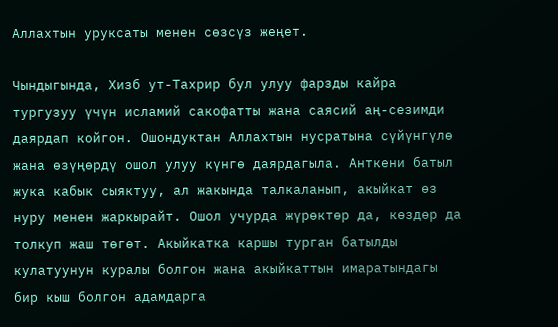Аллахтын уруксаты менен сөзсүз жеңет.

Чындыгында, Хизб ут-Тахрир бул улуу фарзды кайра тургузуу үчүн исламий сакофатты жана саясий аң-сезимди даярдап койгон. Ошондуктан Аллахтын нусратына сүйүнгүлө жана өзүңөрдү ошол улуу күнгө даярдагыла. Анткени батыл жука кабык сыяктуу, ал жакында талкаланып, акыйкат өз нуру менен жаркырайт. Ошол учурда жүрөктөр да, көздөр да толкуп жаш төгөт. Акыйкатка каршы турган батылды кулатуунун куралы болгон жана акыйкаттын имаратындагы бир кыш болгон адамдарга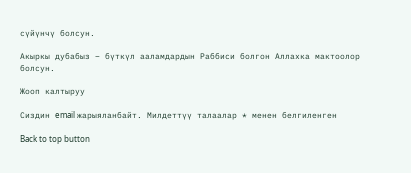сүйүнчү болсун.

Акыркы дубабыз – бүткүл ааламдардын Раббиси болгон Аллахка мактоолор болсун.

Жооп калтыруу

Сиздин email жарыяланбайт. Милдеттүү талаалар * менен белгиленген

Back to top button